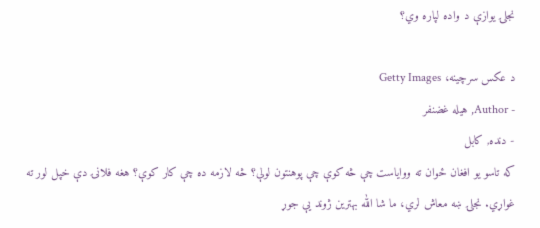نجلۍ یوازې د واده لپاره وي؟

د عکس سرچینه، Getty Images
- Author, هیله غضنفر
- دنده, کابل
که تاسو یو افغان ځوان ته ووایاست چې څه کوې چې پوهنتون لولې؟ څه لازمه ده چې کار کوې؟ هغه فلانۍ دې خپل لور ته غواړي. نجلۍ ښه معاش لري، ما شا الله بهترین ژوند یې جوړ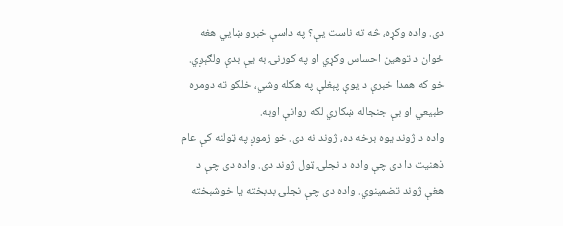دی. واده وکړه، څه ته ناست یې؟ په داسې خبرو ښايي هغه ځوان د توهین احساس وکړي او په کورنۍ به یې بدې ولګېږي.
خو که همدا خبرې د یوې پېغلې په هکله وشي، خلکو ته دومره طبیعي او بې جنجاله ښکاري لکه روانې اوبه.
واده د ژوند یوه برخه ده، ژوند نه دی. خو زموږ په ټولنه کې عام ذهنیت دا دی چې واده د نجلۍ ټول ژوند دی. واده دی چې د هغې ژوند تضمینوي. واده دی چې نجلۍ بدبخته یا خوشبخته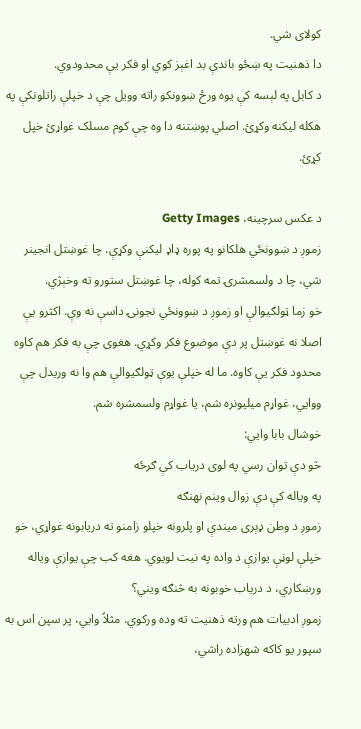کولای شي.
دا ذهنیت په ښځو باندې بد اغېز کوي او فکر یې محدودوي.
د کابل په لېسه کې یوه ورځ ښوونکو راته وویل چې د خپلې راتلونکې په هکله لیکنه وکړئ. اصلي پوښتنه دا وه چې کوم مسلک غواړئ خپل کړئ.

د عکس سرچینه، Getty Images
زموږ د ښوونځي هلکانو په پوره ډاډ لیکنې وکړې. چا غوښتل انجینر شي، چا د ولسمشرۍ تمه کوله، چا غوښتل ستورو ته وخېژي.
خو زما ټولګیوالې او زموږ د ښوونځي نجونۍ داسې نه وې. اکثرو یې اصلا نه غوښتل پر دې موضوع فکر وکړي. هغوی چې به فکر هم کاوه محدود فکر یې کاوه. ما له خپلې یوې ټولګيوالې هم وا نه وریدل چې ووايي، غواړم میلیونره شم، یا غواړم ولسمشره شم.
خوشال بابا وايي:
څو دې توان رسي په لوی دریاب کې ګرځه
په ویاله کې دې زوال وینم نهنګه
زموږ د وطن ډېری میندې او پلرونه خپلو زامنو ته دریابونه غواړي، خو خپلې لوڼې یوازې د واده په نیت لویوي. هغه کب چې یوازې ویاله ورښکاري، د دریاب خوبونه به څنګه ویني؟
زموږ ادبیات هم ورته ذهنیت ته وده ورکوي. مثلاً وایي، پر سپن اس به سپور یو کاکه شهزاده راشي،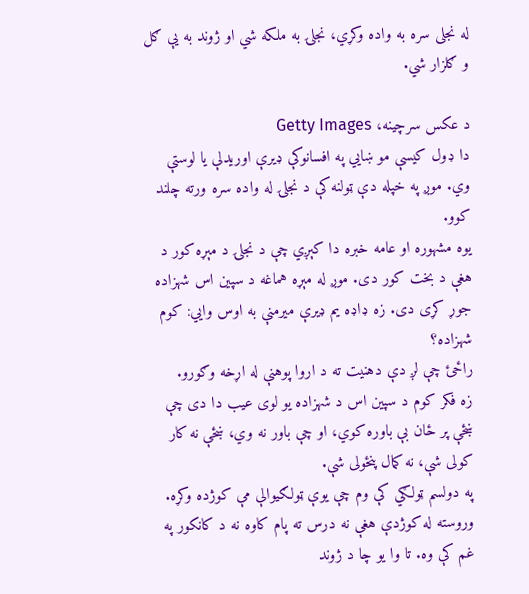له نجلی سره به واده وکړي، نجلۍ به ملکه شي او ژوند به یې ګل و ګلزار شي.

د عکس سرچینه، Getty Images
دا ډول کیسې مو ښايي په افسانوکې ډیرې اوریدلې یا لوستې وي. موږ په خپله دې ټولنه کې د نجلۍ له واده سره ورته چلند کوو.
یوه مشهوره او عامه خبره دا کېږي چې د نجلۍ د مېړه کور د هغې د بخت کور دی. موږ له مېړه هماغه د سپین اس شهزاده جوړ کړی دی. زه ډاډه یم ډیرې میرمنې به اوس وايي: کوم شهزاده؟
راځئ چې لږ دې دهنیت ته د اروا پوهنې له اړخه وګورو.
زه فکر کوم د سپين اس د شهزاده یو لوی عیب دا دی چې ښځې پر ځان بې باوره کوي، او چې باور نه وي، ښځې نه کار کولی شې، نه کمال پنځولی شې.
په دولسم ټولګي کې وم چې یوې ټولګیوالې مې کوژده وکړه. وروسته له کوژدې هغې نه درس ته پام کاوه نه د کانکور په غم کې وه. تا وا یو چا د ژوند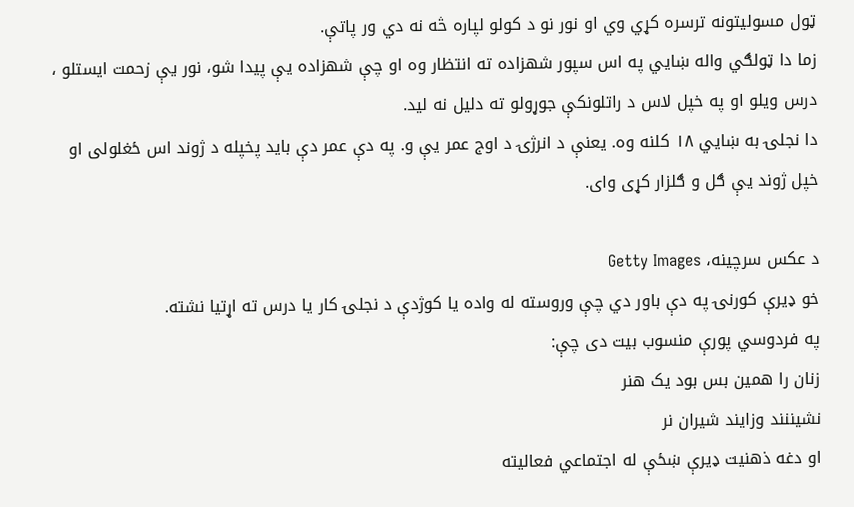ټول مسولیتونه ترسره کړي وي او نور نو د کولو لپاره څه نه دي ور پاتې.
زما دا ټولګي واله ښايي په اس سپور شهزاده ته انتظار وه او چې شهزاده یې پیدا شو، نور یې زحمت ایستلو ، درس ویلو او په خپل لاس د راتلونکې جوړولو ته دلیل نه لید.
دا نجلۍ به ښايي ۱۸ کلنه وه. یعنې د انرژۍ د اوج عمر یې و. په دې عمر دې بايد پخپله د ژوند اس ځغلولی او خپل ژوند یې ګل و ګلزار کړی وای.

د عکس سرچینه، Getty Images
خو ډیرې کورنۍ په دې باور دي چې وروسته له واده یا کوژدې د نجلۍ کار یا درس ته اړتیا نشته.
په فردوسي پورې منسوب بیت دی چې:
زنان را همین بس بود یک هنر
نشیننند وزایند شیران نر
او دغه ذهنیت ډیرې ښځې له اجتماعي فعالیته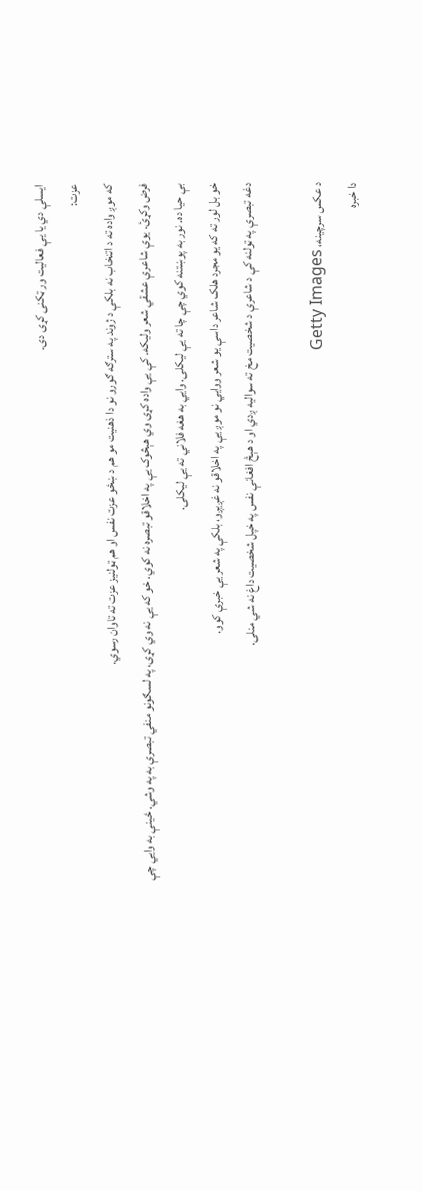ایسلې دي یا یې فعالیت ور ټکنی کړی دی.
عزت:
که موږ واده ته د اتنخاب نه بلکې د ژوند په سترګه ګورو نو دا ذهنیت مو هم د ښځو عزت نفس او هم ټولنیز عزت ته تاوان رسوي.
فرض وکړئ. یوې شاعرې عشقي شعر ولیکه. کې یې واده کړی وي هېڅوک یې په اخلاقو تبصره نه کوي. خو که یې نه وي کړی، په لسګونو منفي تبصرې به په وشي. ځینې به وایي چې بې حیا ده. نور به پوښتنه کوي چې چا ته یې لیکلی. وایي به هغه فلاني ته یې لیکلی.
خو بل لور ته که یو مجرد هلک شاعر داسې یو شعر ووايي نو موږ یې په اخلاقو نه غږیږو، بلکې په شعر یې خبرې کوو.
دغه تبصرې په ټولنه کې د شاعرې د شخصیت مخ ته سوالیه ږدي او د هېڅ افغانې نفس په خپل شخصیت داغ نه شي منلی.

د عکس سرچینه، Getty Images
دا خبره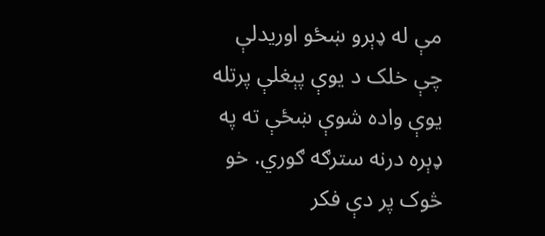مې له ډېرو ښځو اوریدلې چې خلک د یوې پېغلې پرتله یوې واده شوې ښځې ته په ډېره درنه سترګه ګوري. خو څوک پر دې فکر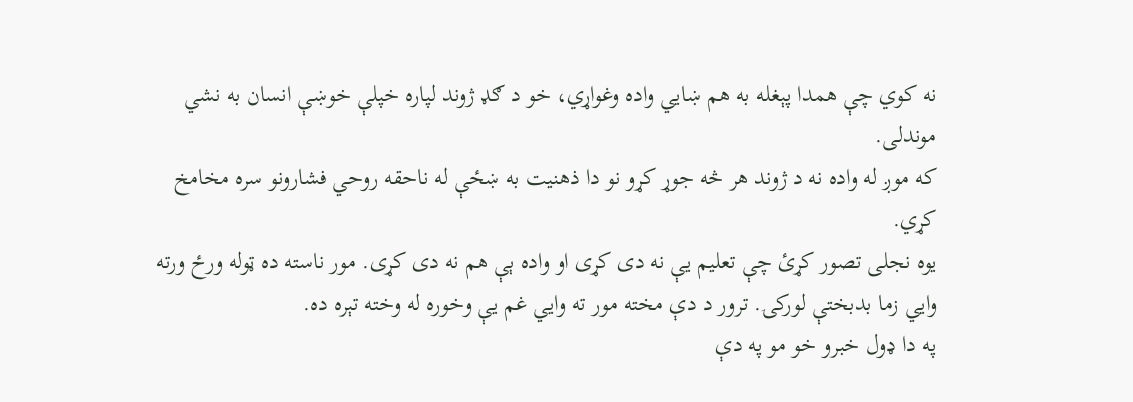نه کوي چې همدا پېغله به هم ښایي واده وغواړي، خو د ګډ ژوند لپاره خپلې خوښې انسان به نشي موندلی.
که موږ له واده نه د ژوند هر څه جوړ کړو نو دا ذهنیت به ښځې له ناحقه روحي فشارونو سره مخامخ کړي.
یوه نجلی تصور کړئ چې تعلیم یې نه دی کړی او واده ېې هم نه دی کړی. مور ناسته ده ټوله ورځ ورته وايي زما بدبختې لورکۍ. ترور د دې مخته مور ته وايي غم یې وخوره له وخته تېره ده.
په دا ډول خبرو خو مو په دې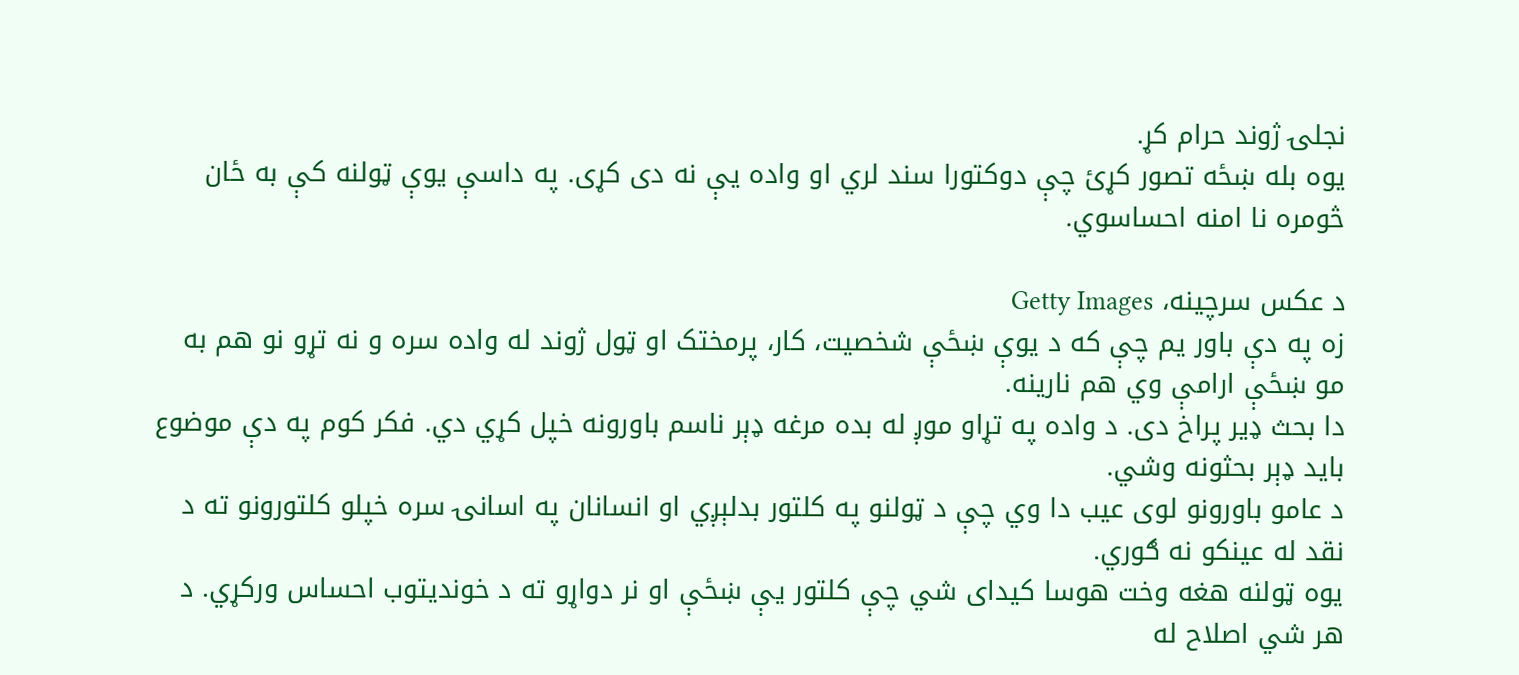نجلۍ ژوند حرام کړ.
یوه بله ښځه تصور کړئ چې دوکتورا سند لري او واده یې نه دی کړی. په داسې یوې ټولنه کې به ځان څومره نا امنه احساسوي.

د عکس سرچینه، Getty Images
زه په دې باور یم چې که د یوې ښځې شخصیت، کار، پرمختک او ټول ژوند له واده سره و نه تړو نو هم به مو ښځې ارامې وي هم نارینه.
دا بحث ډیر پراخ دی. د واده په تړاو موږ له بده مرغه ډېر ناسم باورونه خپل کړي دي. فکر کوم په دې موضوع باید ډېر بحثونه وشي.
د عامو باورونو لوی عیب دا وي چې د ټولنو په کلتور بدلېږي او انسانان په اسانۍ سره خپلو کلتورونو ته د نقد له عینکو نه ګوري.
یوه ټولنه هغه وخت هوسا کیدای شي چې کلتور یې ښځې او نر دواړو ته د خوندیتوب احساس ورکړي. د هر شي اصلاح له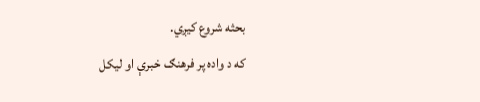بحثه شروع کیږي.
که د واده پر فرهنګ خبرې او لیکل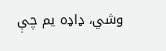وشي، ډاډه یم چې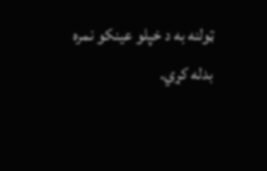ټولنه به د خپلو عینکو نمره بدله کړي.